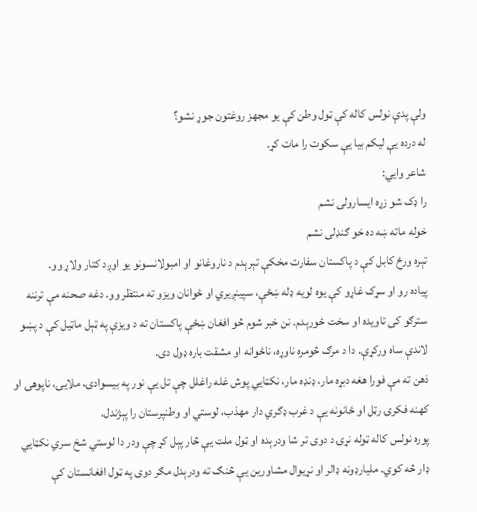ولې پدې نولس کاله کې ټول وطن کې يو مجهز روغتون جوړ نشو؟
له درده یې ليکم بيا یې سکوت را مات کړ.
شاعر وایي:
را ډک شو زړه ايسارولی نشم
خوله ماته ښه ده خو ګنډلی نشم
تېره ورځ کابل کې د پاکستان سفارت مخکې تېرېدم د ناروغانو او امبولانسونو يو اوږد کتار ولاړ وو.
پياده رو او سړک غاړو کې يوه لويه ډله ښځې، سپينږيري او ځوانان ويزو ته منتظر وو. دغه صحنه مې ترننه سترګو کی تاويده او سخت ځورېدم. نن خبر شوم څو افغان ښځې پاکستان ته د ويزې په ټېل ماټیل کې د پښو لاندې ساه ورکړې. دا د مرګ څومره ناوړه، ناځوانه او مشقت باره ډول دی.
ذهن ته مې فورا هغه دبړه مار، ډنډه مار، نکټایي پوش غله راغلل چې تل یې نور په بیسوادۍ، ملایۍ، ناپوهۍ او کهنه فکرۍ رټل او ځانونه یې د غرب ډګري دار مهذب، لوستي او وطنپرستان را پېژندل.
پوره نولس کاله ټوله نړۍ د دوی تر شا ودرېده او ټول ملت یې څار پېل کړ چې ودر دا لوستي شخ سري نکټایي ډار څه کوي. ملیارډونه ډالر او نړيوال مشاورين یې څنګ ته ودرېدل مګر دوی په ټول افغانستان کې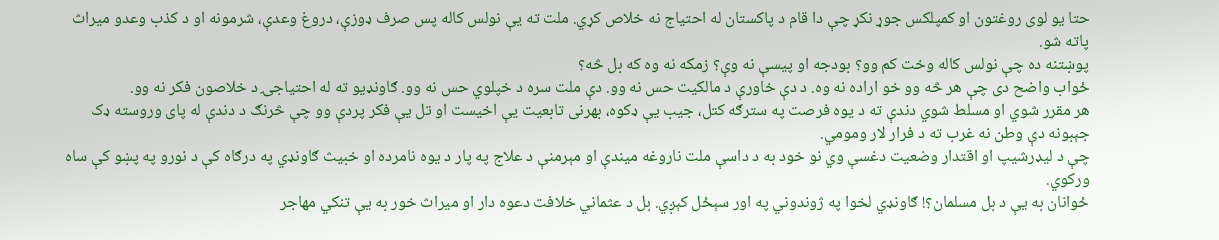حتا يو لوی روغتون او کمپلکس جوړ نکړ چې دا قام د پاکستان له احتیاج نه خلاص کړي. ملت ته یې نولس کاله پس صرف ډوزې، دروغ وعدې، شرمونه او د کذب وعدو ميراث پاته شو.
پوښتنه ده چې نولس کاله وخت کم وو؟ بودجه او پیسې نه وې؟ زمکه نه وه که بل څه؟
ځواب واضح دی چې هر څه وو خو اراده نه وه. د دې خاورې د مالکيت حس نه وو. دې ملت سره د خپلوي حس نه وو. ګاونډيو ته له احتياجۍ د خلاصون فکر نه وو.
هر مقرر شوي او مسلط شوي دندې ته د يوه فرصت په سترګه کتل، جیب یې ډکوه، بهرنی تابعیت یې اخيست او تل یې فکر پردې وو چې څرنګ د دندې له پای وروسته ډک جېبونه دې وطن نه غرب ته د فرار لار ومومي.
چې د ليډرشيپ او اقتدار وضعيت دغسې وي نو خود به د داسې ملت ناروغه میندې او مېرمنې د علاج په پار د يوه نامرده او خبيث ګاونډي په درګاه کې د نورو په پښو کې ساه ورکوي.
ځوانان به یې د بل مسلمان؟! ګاونډي لخوا په ژوندوني په اور سېځل کېږي. بل د عثماني خلافت دعوه دار او ميراث خور به یې تنکي مهاجر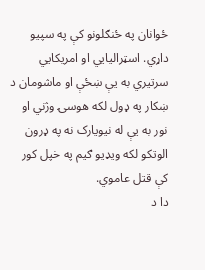ځوانان په ځنګلونو کې په سپيو داړي. اسټراليايي او امریکایي سرتیري به یې ښځې او ماشومان د ښکار په ډول لکه هوسۍ وژني او نور به یې له نيويارک نه په ډرون الوتکو لکه ويډيو ګيم په خپل کور کې قتل عاموي.
دا د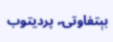بېتفاوتۍ، پرديتوب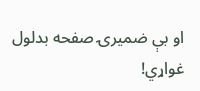او بې ضميرۍ صفحه بدلول غواړي!